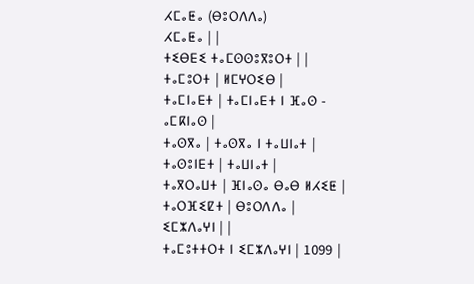ⵃⵎⴰⵟⴰ (ⴱⵓⵔⴷⴷⴰ)
ⵃⵎⴰⵟⴰ | |
ⵜⵉⴱⴹⵉ ⵜⴰⵎⵙⵙⵓⴳⵓⵔⵜ | |
ⵜⴰⵎⵓⵔⵜ | ⵍⵎⵖⵔⵉⴱ |
ⵜⴰⵎⵏⴰⴹⵜ | ⵜⴰⵎⵏⴰⴹⵜ ⵏ ⴼⴰⵙ - ⴰⵎⴽⵏⴰⵙ |
ⵜⴰⵙⴳⴰ | ⵜⴰⵙⴳⴰ ⵏ ⵜⴰⵡⵏⴰⵜ |
ⵜⴰⵙⵓⵏⴹⵜ | ⵜⴰⵡⵏⴰⵜ |
ⵜⴰⴳⵔⴰⵡⵜ | ⴼⵏⴰⵙⴰ ⴱⴰⴱ ⵍⵃⵉⵟ |
ⵜⴰⵔⴼⵉⵇⵜ | ⴱⵓⵔⴷⴷⴰ |
ⵉⵎⵣⴷⴰⵖⵏ | |
ⵜⴰⵎⵓⵜⵜⵔⵜ ⵏ ⵉⵎⵣⴷⴰⵖⵏ | 1099 |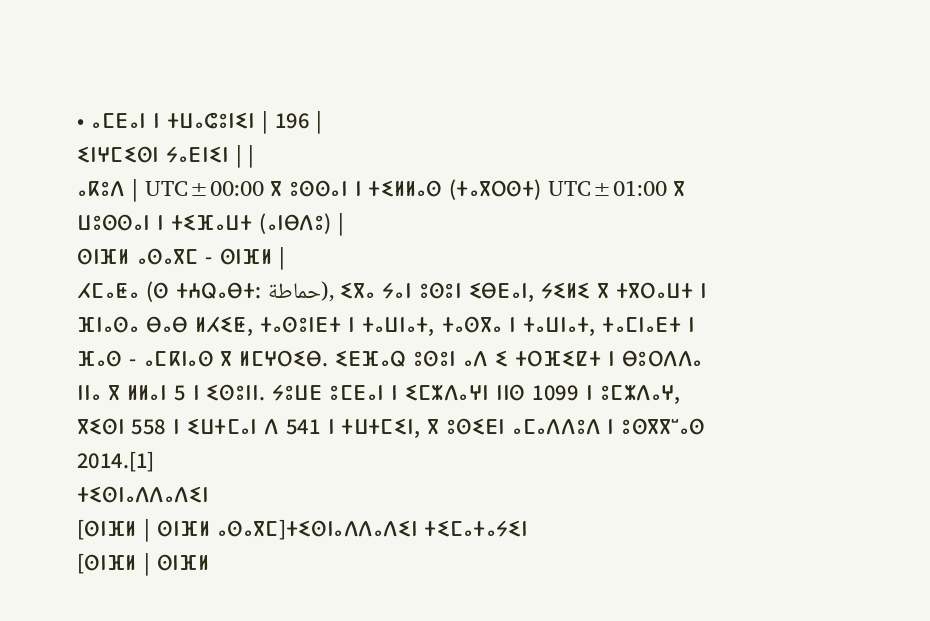• ⴰⵎⴹⴰⵏ ⵏ ⵜⵡⴰⵛⵓⵏⵉⵏ | 196 |
ⵉⵏⵖⵎⵉⵙⵏ ⵢⴰⴹⵏⵉⵏ | |
ⴰⴽⵓⴷ | UTC±00:00 ⴳ ⵓⵙⵙⴰⵏ ⵏ ⵜⵉⵍⵍⴰⵙ (ⵜⴰⴳⵔⵙⵜ) UTC±01:00 ⴳ ⵡⵓⵙⵙⴰⵏ ⵏ ⵜⵉⴼⴰⵡⵜ (ⴰⵏⴱⴷⵓ) |
ⵙⵏⴼⵍ ⴰⵙⴰⴳⵎ - ⵙⵏⴼⵍ |
ⵃⵎⴰⵟⴰ (ⵙ ⵜⵄⵕⴰⴱⵜ: حماطة), ⵉⴳⴰ ⵢⴰⵏ ⵓⵙⵓⵏ ⵉⴱⴹⴰⵏ, ⵢⵉⵍⵉ ⴳ ⵜⴳⵔⴰⵡⵜ ⵏ ⴼⵏⴰⵙⴰ ⴱⴰⴱ ⵍⵃⵉⵟ, ⵜⴰⵙⵓⵏⴹⵜ ⵏ ⵜⴰⵡⵏⴰⵜ, ⵜⴰⵙⴳⴰ ⵏ ⵜⴰⵡⵏⴰⵜ, ⵜⴰⵎⵏⴰⴹⵜ ⵏ ⴼⴰⵙ - ⴰⵎⴽⵏⴰⵙ ⴳ ⵍⵎⵖⵔⵉⴱ. ⵉⴹⴼⴰⵕ ⵓⵙⵓⵏ ⴰⴷ ⵉ ⵜⵔⴼⵉⵇⵜ ⵏ ⴱⵓⵔⴷⴷⴰ ⵏⵏⴰ ⴳ ⵍⵍⴰⵏ 5 ⵏ ⵉⵙⵓⵏⵏ. ⵢⵓⵡⴹ ⵓⵎⴹⴰⵏ ⵏ ⵉⵎⵣⴷⴰⵖⵏ ⵏⵏⵙ 1099 ⵏ ⵓⵎⵣⴷⴰⵖ, ⴳⵉⵙⵏ 558 ⵏ ⵉⵡⵜⵎⴰⵏ ⴷ 541 ⵏ ⵜⵡⵜⵎⵉⵏ, ⴳ ⵓⵙⵉⴹⵏ ⴰⵎⴰⴷⴷⵓⴷ ⵏ ⵓⵙⴳⴳⵯⴰⵙ 2014.[1]
ⵜⵉⵙⵏⴰⴷⴷⴰⴷⵉⵏ
[ⵙⵏⴼⵍ | ⵙⵏⴼⵍ ⴰⵙⴰⴳⵎ]ⵜⵉⵙⵏⴰⴷⴷⴰⴷⵉⵏ ⵜⵉⵎⴰⵜⴰⵢⵉⵏ
[ⵙⵏⴼⵍ | ⵙⵏⴼⵍ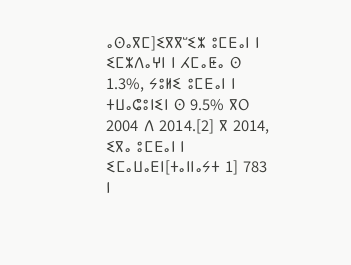ⴰⵙⴰⴳⵎ]ⵉⴳⴳⵯⵉⵣ ⵓⵎⴹⴰⵏ ⵏ ⵉⵎⵣⴷⴰⵖⵏ ⵏ ⵃⵎⴰⵟⴰ ⵙ 1.3%, ⵢⵓⵍⵉ ⵓⵎⴹⴰⵏ ⵏ ⵜⵡⴰⵛⵓⵏⵉⵏ ⵙ 9.5% ⴳⵔ 2004 ⴷ 2014.[2] ⴳ 2014, ⵉⴳⴰ ⵓⵎⴹⴰⵏ ⵏ ⵉⵎⴰⵡⴰⴹⵏ[ⵜⴰⵏⵏⴰⵢⵜ 1] 783 ⵏ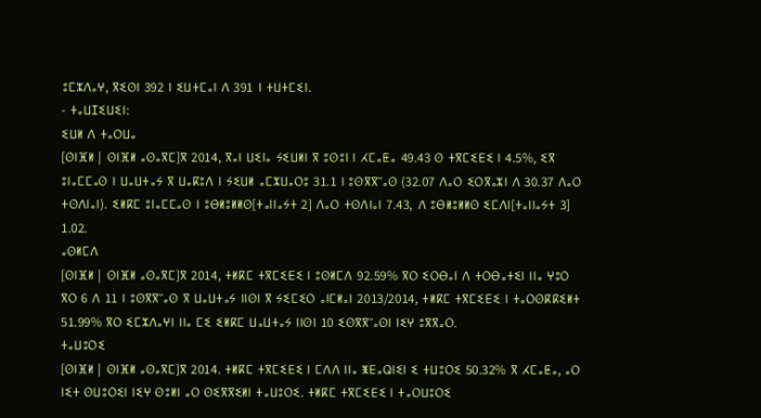ⵓⵎⵣⴷⴰⵖ, ⴳⵉⵙⵏ 392 ⵏ ⵉⵡⵜⵎⴰⵏ ⴷ 391 ⵏ ⵜⵡⵜⵎⵉⵏ.
- ⵜⴰⵡⵊⵉⵡⵉⵏ:
ⵉⵡⵍ ⴷ ⵜⴰⵔⵡⴰ
[ⵙⵏⴼⵍ | ⵙⵏⴼⵍ ⴰⵙⴰⴳⵎ]ⴳ 2014, ⴳⴰⵏ ⵡⵉⵏⴰ ⵢⵉⵡⵍⵏ ⴳ ⵓⵙⵓⵏ ⵏ ⵃⵎⴰⵟⴰ 49.43 ⵙ ⵜⴳⵎⵉⴹⵉ ⵏ 4.5%, ⵉⴳ ⵓⵏⴰⵎⵎⴰⵙ ⵏ ⵡⴰⵡⵜⴰⵢ ⴳ ⵡⴰⴽⵓⴷ ⵏ ⵢⵉⵡⵍ ⴰⵎⵣⵡⴰⵔⵓ 31.1 ⵏ ⵓⵙⴳⴳⵯⴰⵙ (32.07 ⴷⴰⵔ ⵉⵔⴳⴰⵣⵏ ⴷ 30.37 ⴷⴰⵔ ⵜⵙⴷⵏⴰⵏ). ⵉⵍⴽⵎ ⵓⵏⴰⵎⵎⴰⵙ ⵏ ⵓⴱⵍⵓⵍⵍⵙ[ⵜⴰⵏⵏⴰⵢⵜ 2] ⴷⴰⵔ ⵜⵙⴷⵏⴰⵏ 7.43, ⴷ ⵓⴱⵍⵓⵍⵍⵙ ⵉⵎⴷⵏ[ⵜⴰⵏⵏⴰⵢⵜ 3] 1.02.
ⴰⵙⵍⵎⴷ
[ⵙⵏⴼⵍ | ⵙⵏⴼⵍ ⴰⵙⴰⴳⵎ]ⴳ 2014, ⵜⵍⴽⵎ ⵜⴳⵎⵉⴹⵉ ⵏ ⵓⵙⵍⵎⴷ 92.59% ⴳⵔ ⵉⵔⴱⴰⵏ ⴷ ⵜⵔⴱⴰⵜⵉⵏ ⵏⵏⴰ ⵖⵓⵔ ⴳⵔ 6 ⴷ 11 ⵏ ⵓⵙⴳⴳⵯⴰⵙ ⴳ ⵡⴰⵡⵜⴰⵢ ⵏⵏⵙⵏ ⴳ ⵢⵉⵎⵉⵔ ⴰⵏⵎⵍⴰⵏ 2013/2014, ⵜⵍⴽⵎ ⵜⴳⵎⵉⴹⵉ ⵏ ⵜⴰⵔⵙⴽⴽⵉⵍⵜ 51.99% ⴳⵔ ⵉⵎⵣⴷⴰⵖⵏ ⵏⵏⴰ ⵎⵉ ⵉⵍⴽⵎ ⵡⴰⵡⵜⴰⵢ ⵏⵏⵙⵏ 10 ⵉⵙⴳⴳⵯⴰⵙⵏ ⵏⵉⵖ ⵓⴳⴳⴰⵔ.
ⵜⴰⵡⵓⵔⵉ
[ⵙⵏⴼⵍ | ⵙⵏⴼⵍ ⴰⵙⴰⴳⵎ]ⴳ 2014. ⵜⵍⴽⵎ ⵜⴳⵎⵉⴹⵉ ⵏ ⵎⴷⴷ ⵏⵏⴰ ⵥⴹⴰⵕⵏⵉⵏ ⵉ ⵜⵡⵓⵔⵉ 50.32% ⴳ ⵃⵎⴰⵟⴰ, ⴰⵔ ⵏⵉⵜ ⵙⵡⵓⵔⵉⵏ ⵏⵉⵖ ⵙⵓⵍⵏ ⴰⵔ ⵙⵉⴳⴳⵉⵍⵏ ⵜⴰⵡⵓⵔⵉ. ⵜⵍⴽⵎ ⵜⴳⵎⵉⴹⵉ ⵏ ⵜⴰⵔⵡⵓⵔⵉ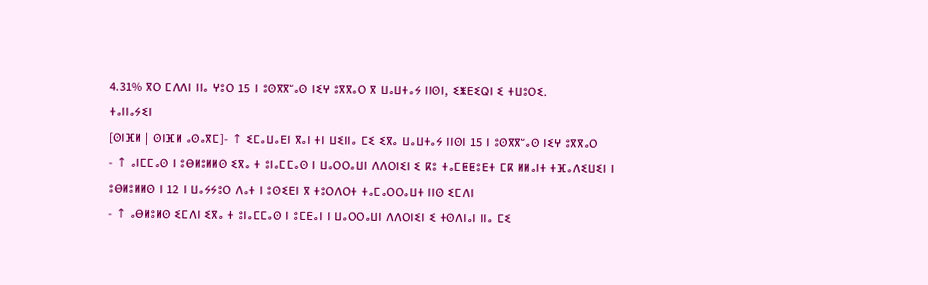4.31% ⴳⵔ ⵎⴷⴷⵏ ⵏⵏⴰ ⵖⵓⵔ 15 ⵏ ⵓⵙⴳⴳⵯⴰⵙ ⵏⵉⵖ ⵓⴳⴳⴰⵔ ⴳ ⵡⴰⵡⵜⴰⵢ ⵏⵏⵙⵏ, ⵉⵥⴹⵉⵕⵏ ⵉ ⵜⵡⵓⵔⵉ.
ⵜⴰⵏⵏⴰⵢⵉⵏ
[ⵙⵏⴼⵍ | ⵙⵏⴼⵍ ⴰⵙⴰⴳⵎ]- ↑ ⵉⵎⴰⵡⴰⴹⵏ ⴳⴰⵏ ⵜⵏ ⵡⵉⵏⵏⴰ ⵎⵉ ⵉⴳⴰ ⵡⴰⵡⵜⴰⵢ ⵏⵏⵙⵏ 15 ⵏ ⵓⵙⴳⴳⵯⴰⵙ ⵏⵉⵖ ⵓⴳⴳⴰⵔ
- ↑ ⴰⵏⵎⵎⴰⵙ ⵏ ⵓⴱⵍⵓⵍⵍⵙ ⵉⴳⴰ ⵜ ⵓⵏⴰⵎⵎⴰⵙ ⵏ ⵡⴰⵔⵔⴰⵡⵏ ⴷⴷⵔⵏⵉⵏ ⵉ ⴽⵓ ⵜⴰⵎⵟⵟⵓⴹⵜ ⵎⴽ ⵍⵍⴰⵏⵜ ⵜⴼⴰⴷⵉⵡⵉⵏ ⵏ ⵓⴱⵍⵓⵍⵍⵙ ⵏ 12 ⵏ ⵡⴰⵢⵢⵓⵔ ⴷⴰⵜ ⵏ ⵓⵙⵉⴹⵏ ⴳ ⵜⵓⵔⴷⵔⵜ ⵜⴰⵎⴰⵔⵔⴰⵡⵜ ⵏⵏⵙ ⵉⵎⴷⵏ
- ↑ ⴰⴱⵍⵓⵍⵙ ⵉⵎⴷⵏ ⵉⴳⴰ ⵜ ⵓⵏⴰⵎⵎⴰⵙ ⵏ ⵓⵎⴹⴰⵏ ⵏ ⵡⴰⵔⵔⴰⵡⵏ ⴷⴷⵔⵏⵉⵏ ⵉ ⵜⵙⴷⵏⴰⵏ ⵏⵏⴰ ⵎⵉ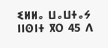ⵉⵍⵍⴰ ⵡⴰⵡⵜⴰⵢ ⵏⵏⵙⵏⵜ ⴳⵔ 45 ⴷ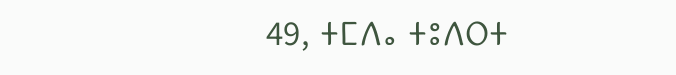49, ⵜⵎⴷⴰ ⵜⵓⴷⵔⵜ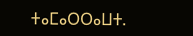ⵜⴰⵎⴰⵔⵔⴰⵡⵜ.